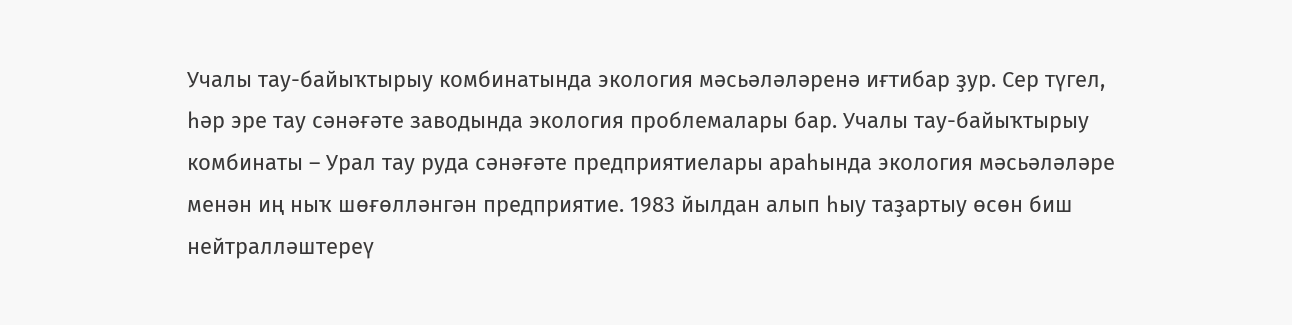Учалы тау-байыҡтырыу комбинатында экология мәсьәләләренә иғтибар ҙур. Сер түгел, һәр эре тау сәнәғәте заводында экология проблемалары бар. Учалы тау-байыҡтырыу комбинаты – Урал тау руда сәнәғәте предприятиелары араһында экология мәсьәләләре менән иң ныҡ шөғөлләнгән предприятие. 1983 йылдан алып һыу таҙартыу өсөн биш нейтралләштереү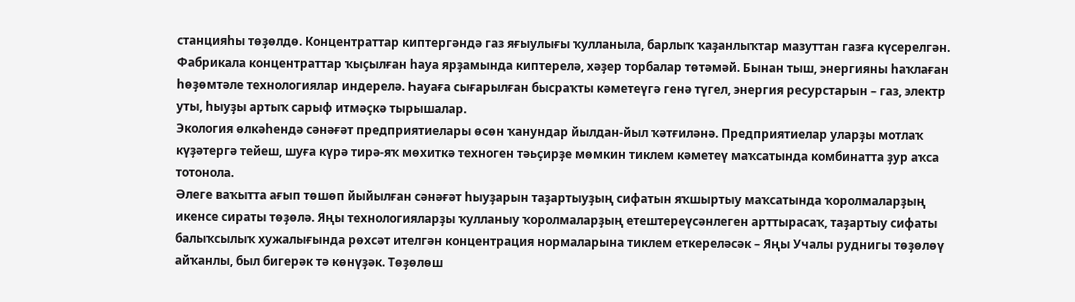станцияһы төҙөлдө. Концентраттар киптергәндә газ яғыулығы ҡулланыла, барлыҡ ҡаҙанлыҡтар мазуттан газға күсерелгән.
Фабрикала концентраттар ҡыҫылған һауа ярҙамында киптерелә, хәҙер торбалар төтәмәй. Бынан тыш, энергияны һаҡлаған һөҙөмтәле технологиялар индерелә. Һауаға сығарылған бысраҡты кәметеүгә генә түгел, энергия ресурстарын – газ, электр уты, һыуҙы артыҡ сарыф итмәҫкә тырышалар.
Экология өлкәһендә сәнәғәт предприятиелары өсөн ҡанундар йылдан-йыл ҡәтғиләнә. Предприятиелар уларҙы мотлаҡ күҙәтергә тейеш, шуға күрә тирә-яҡ мөхиткә техноген тәьҫирҙе мөмкин тиклем кәметеү маҡсатында комбинатта ҙур аҡса тотонола.
Әлеге ваҡытта ағып төшөп йыйылған сәнәғәт һыуҙарын таҙартыуҙың сифатын яҡшыртыу маҡсатында ҡоролмаларҙың икенсе сираты төҙөлә. Яңы технологияларҙы ҡулланыу ҡоролмаларҙың етештереүсәнлеген арттырасаҡ, таҙартыу сифаты балыҡсылыҡ хужалығында рөхсәт ителгән концентрация нормаларына тиклем еткереләсәк – Яңы Учалы руднигы төҙөлөү айҡанлы, был бигерәк тә көнүҙәк. Төҙөлөш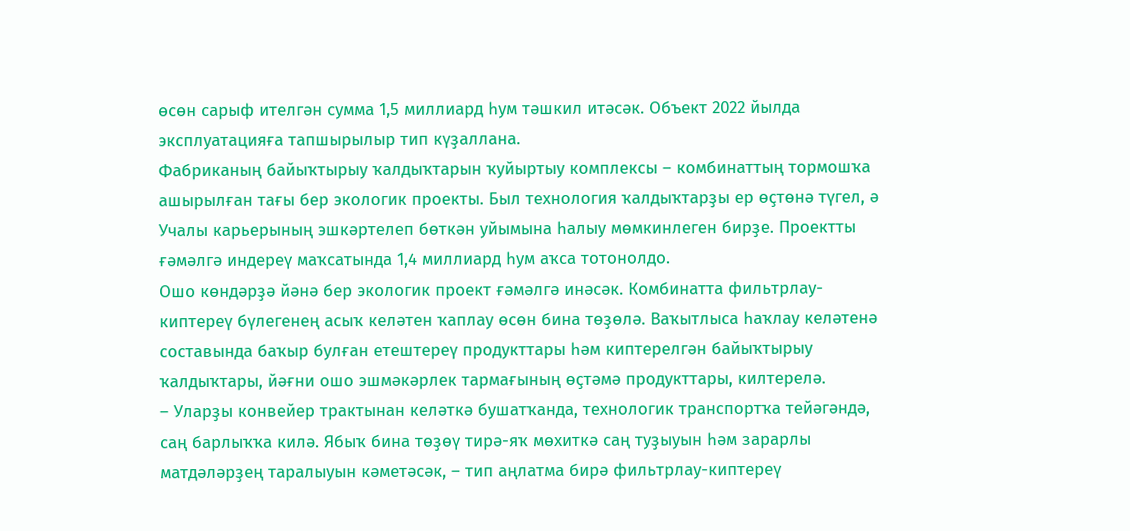өсөн сарыф ителгән сумма 1,5 миллиард һум тәшкил итәсәк. Объект 2022 йылда эксплуатацияға тапшырылыр тип күҙаллана.
Фабриканың байыҡтырыу ҡалдыҡтарын ҡуйыртыу комплексы – комбинаттың тормошҡа ашырылған тағы бер экологик проекты. Был технология ҡалдыҡтарҙы ер өҫтөнә түгел, ә Учалы карьерының эшкәртелеп бөткән уйымына һалыу мөмкинлеген бирҙе. Проектты ғәмәлгә индереү маҡсатында 1,4 миллиард һум аҡса тотонолдо.
Ошо көндәрҙә йәнә бер экологик проект ғәмәлгә инәсәк. Комбинатта фильтрлау-киптереү бүлегенең асыҡ келәтен ҡаплау өсөн бина төҙөлә. Ваҡытлыса һаҡлау келәтенә составында баҡыр булған етештереү продукттары һәм киптерелгән байыҡтырыу ҡалдыҡтары, йәғни ошо эшмәкәрлек тармағының өҫтәмә продукттары, килтерелә.
– Уларҙы конвейер трактынан келәткә бушатҡанда, технологик транспортҡа тейәгәндә, саң барлыҡҡа килә. Ябыҡ бина төҙөү тирә-яҡ мөхиткә саң туҙыуын һәм зарарлы матдәләрҙең таралыуын кәметәсәк, – тип аңлатма бирә фильтрлау-киптереү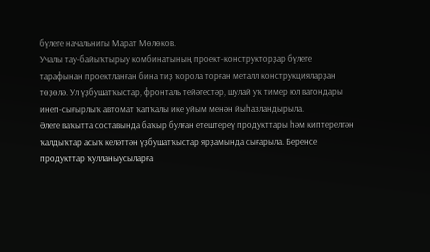бүлеге начальнигы Марат Мөлөков.
Учалы тау-байыҡтырыу комбинатының проект-конструкторҙар бүлеге тарафынан проектланған бина тиҙ ҡорола торған металл конструкцияларҙан төҙөлә. Ул үҙбушатҡыстар, фронталь тейәгестәр, шулай уҡ тимер юл вагондары инеп-сығырлыҡ автомат ҡапҡалы ике уйым менән йыһазландырыла.
Әлеге ваҡытта составында баҡыр булған етештереү продукттары һәм киптерелгән ҡалдыҡтар асыҡ келәттән үҙбушатҡыстар ярҙамында сығарыла. Беренсе продукттар ҡулланыусыларға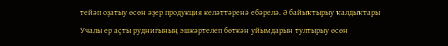тейәп оҙатыу өсөн әҙер продукция келәттәренә ебәрелә. Ә байыҡтырыу ҡалдыҡтары Учалы ер аҫты руднигының эшкәртелеп бөткән уйымдарын тултырыу өсөн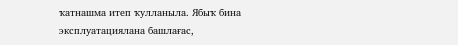ҡатнашма итеп ҡулланыла. Ябыҡ бина эксплуатациялана башлағас,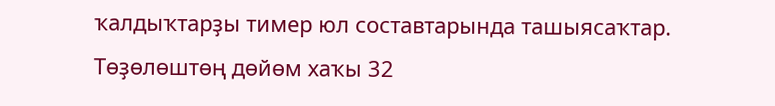ҡалдыҡтарҙы тимер юл составтарында ташыясаҡтар.
Төҙөлөштөң дөйөм хаҡы 32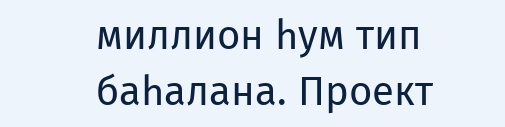миллион һум тип баһалана. Проект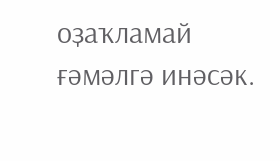оҙаҡламай ғәмәлгә инәсәк.